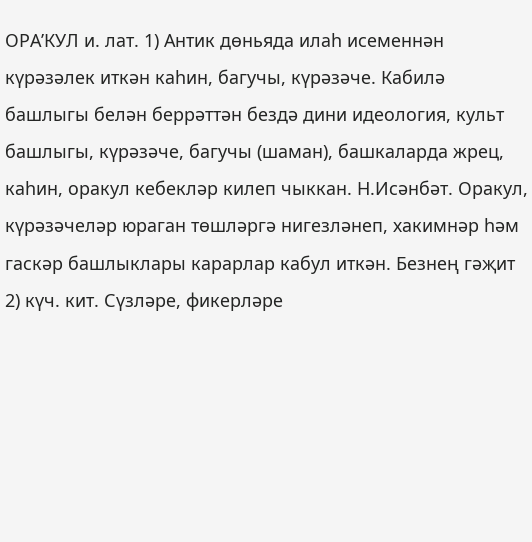ОРА’КУЛ и. лат. 1) Антик дөньяда илаһ исеменнән күрәзәлек иткән каһин, багучы, күрәзәче. Кабилә башлыгы белән беррәттән бездә дини идеология, культ башлыгы, күрәзәче, багучы (шаман), башкаларда жрец, каһин, оракул кебекләр килеп чыккан. Н.Исәнбәт. Оракул, күрәзәчеләр юраган төшләргә нигезләнеп, хакимнәр һәм гаскәр башлыклары карарлар кабул иткән. Безнең гәҗит 2) күч. кит. Сүзләре, фикерләре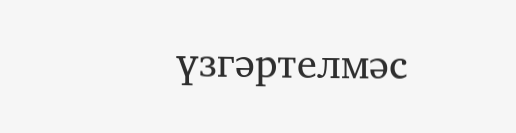үзгәртелмәс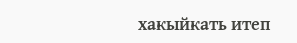хакыйкать итеп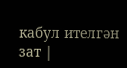кабул ителгән зат |